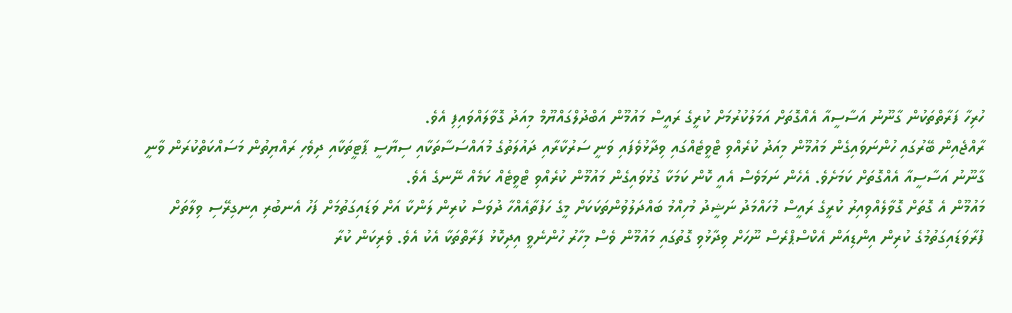ހުރިހާ ފަރާތްތަކުން ގާނޫނު އަސާސީއާ އެއްގޮތަށް އަމަލުކުރުމަށް ކުރީގެ ރައީސް މައުމޫން އަބްދުލްގައްޔޫމް މިއަދު ގޮވާލައްވައިފި އެވެ.
ރާއްޖެއިން ބޭރުގައި ހުންނަވައިގެން މައުމޫން މިއަދު ކުރެއްވި ޓްވީޓެއްގައި ވިދާޅުވެފައި ވަނީ ސަރުކާރާއި ދައުލަތުގެ މުއައްސަސާތަކާއި ސިޔާސީ ޕާޓީތަކާއި ދިވެހި ރައްޔިތުން މަސައްކަތްކުރަން ވާނީ ގާނޫނު އަސާސީއާ އެއްގޮތަށް ކަމަށެވެ. އެހެން ނަމަވެސް އެއީ ކޮން ކަމަކާ ގުޅުވައިގެން މައުމޫން ކުރެއްވި ޓްވީޓެއް ކަމެއް ނޭނގެ އެވެ.
މައުމޫން އެ ގޮތަށް ގޮވާލެއްވިއިރު ކުރީގެ ރައީސް މުހައްމަދު ނަޝީދު މުހިއްމު ބައްދަލުވުންތަކަކަށް މީގެ ހަފުތާއެއްހާ ދުވަސް ކުރިން ލަންކާ އަށް ވަޑައިގަތުމަށް ފަހު އެނބުރި އިނގިރޭސި ވިލާތަށް ފުރާވަޑައިގަތުމުގެ ކުރިން އިންޑިއަން އެކްސްޕްރެސް ނޫހަށް ވިދާޅުވި ގޮތުގައި މައުމޫން ވެސް މިހާރު ހުންނެވީ އިދިކޮޅު ފަރާތްތަކާ އެކު އެވެ. ވެރިކަން ކުރާ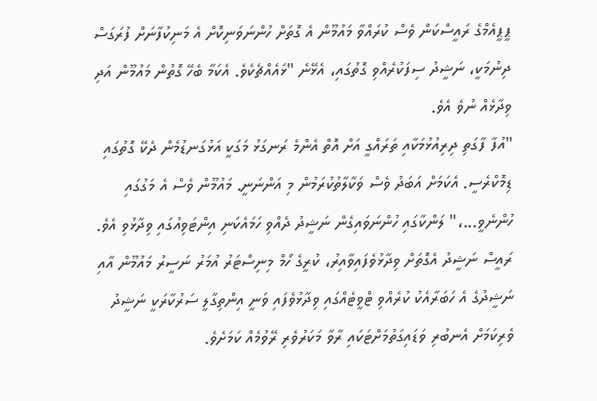ޕީޕީއެމްގެ ރައީސްކަން ވެސް ކުރައްވާ މައުމޫން އެ ގޮތަށް ހުންނަވަނިކޮށް އެ މަނިކުފާނަށް ފުރަގަސް ދިނުމަކީ، ނަޝީދު ސިފަކުރެއްވި ގޮތުގައި، އެޅޭނެ "ޅައެއްޗެކެވެ. އެކަމާ ބެހޭ ގޮތުން މައުމޫން އަދި ވިދާޅެއް ނުވެ އެވެ.
"އުފާ ފާގަތި ދިރިއުޅުމަކާއި ތަރައްގީ އަށް އޮތް އެންމެ ރަނގަޅު މަގަކީ އަޅުގަނޑުމެން ދެކޭ ގޮތުގައި ޑިމޮކްރެސީ. އެކަމަށް އަބަދު ވެސް ވަކާލާތުކުރަމުން މި އަންނަނީ. މައުމޫން ވެސް އެ މަގުގައި ހުންނެވީ...،" ލަންކާގައި ހުންނަވައިގެން ނަޝީދު ދެއްވި ހަމައެކަނި އިންޓަވިއުގައި ވިދާޅުވި އެވެ.
ރައީސް ނަޝީދު އެގޮތަށް ވިދާޅުވެފައިވާއިރު، ކުރީގެ ހޯމް މިނިސްޓަރު އުމަރު ނަސީރު މައުމޫން އާއި ނަޝީދުގެ އެ ހަބަރާއެކު ކުރެއްވި ޓްވީޓެއްގައި ވިދާޅުވެފައި ވަނީ އިންތިގާލީ ސަރުކާރަކީ ނަޝީދު ވެރިކަމަށް އެނބުރި ވަޑައިގަތުމަށްޓަކައި ރާވާ މަކަރުވެރި ރޭވުމެއް ކަމަށެވެ.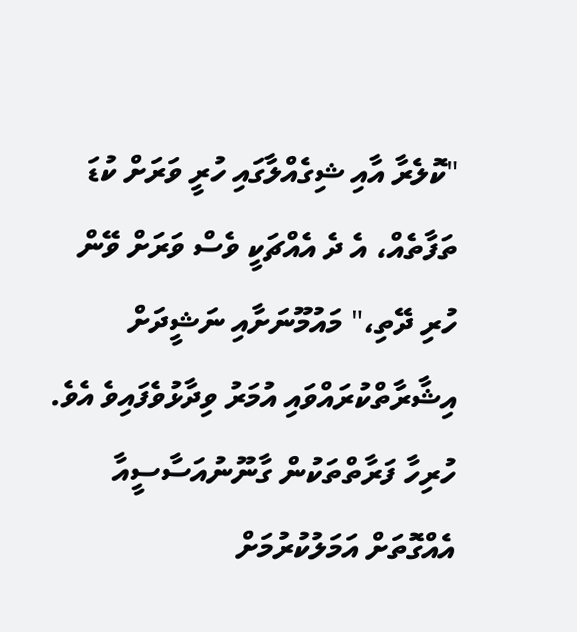"ކޮލެރާ އާއި ޝިގެއްލާގައި ހުރީ ވަރަށް ކުޑަ ތަފާތެއް، އެ ދެ އެއްޗަކީ ވެސް ވަރަށް ވޭން ހުރި ދޭތި،" މައުމޫނަށާއި ނަޝީދަށް އިޝާރާތްކުރައްވައި އުމަރު ވިދާޅުވެފައިވެ އެވެ.
ހުރިހާ ފަރާތްތަކުން ގާނޫނުއަސާސީއާ އެއްގޮތަށް އަމަލުކުރުމަށް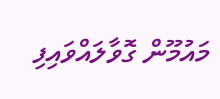މައުމޫން ގޮވާލައްވައިފި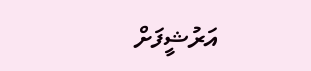އަރުޝީފަށް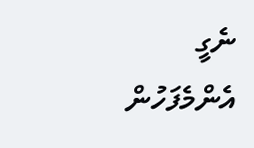ނެގީ
އެންމެފަހުން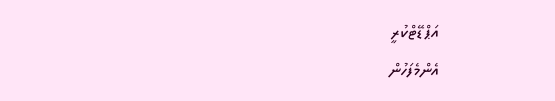އަޕްޑޭޓްކުރީ
އެންމެފަހުން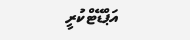އަޕްޑޭޓްކުރީ